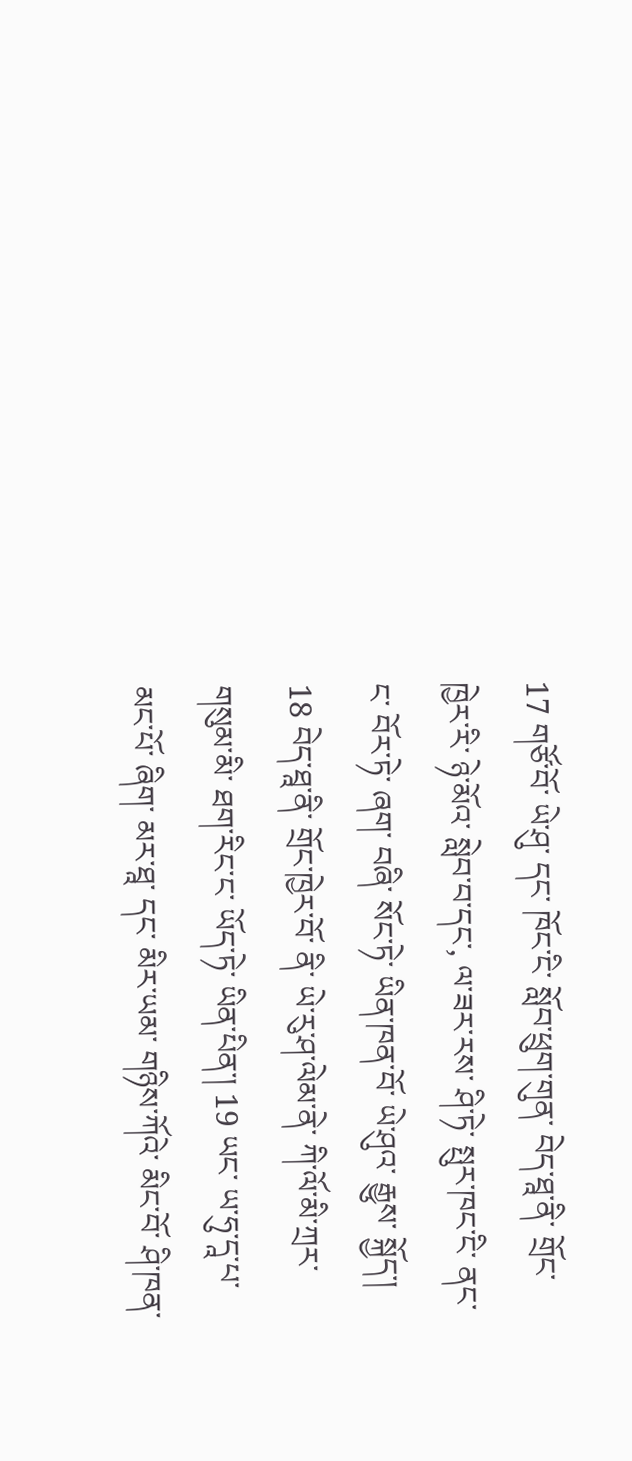17 གཙོ་བོ་ ཡེ་ཤུ་ དང་ ཁོང་ངི་ སློབ་ཕྲུག་གུན་ བེད་ཐཱ་ནི་ གྲོང་ཁྱེར་རི་ ཉེ་མོའ་ སླེབ་བ་དང་, ལ་ཟར་རས་ ཤི་ཏེ་ སྤུར་ཁང་ངི་ ནང་ང་ བོར་ཏེ་ ཞག་ བཞི་ སོང་ཏེ་ ཡིན་ཁན་བོ་ ཡེ་ཤུའ་ རྒྱུས་ སྐྱོད་། 18 བེད་ཐཱ་ནི་ གྲོང་ཁྱེར་བོ་ ནི་ ཡེ་རུ་ཤ་ལེམ་ནེ་ ཀི་ལོ་མི་ཀྲར་ གསུམ་མི་ ཐག་རིང་ང་ ཡོད་ཏེ་ ཡིན་པིན་། 19 ཡང་ ཡ་ཧུ་དཱ་པ་ མང་པོ་ ཞིག་ མར་ཐཱ་ དང་ མིར་ཡམ་ གཉིས་ཀོའེ་ མིང་བོ་ ཤི་ཁན་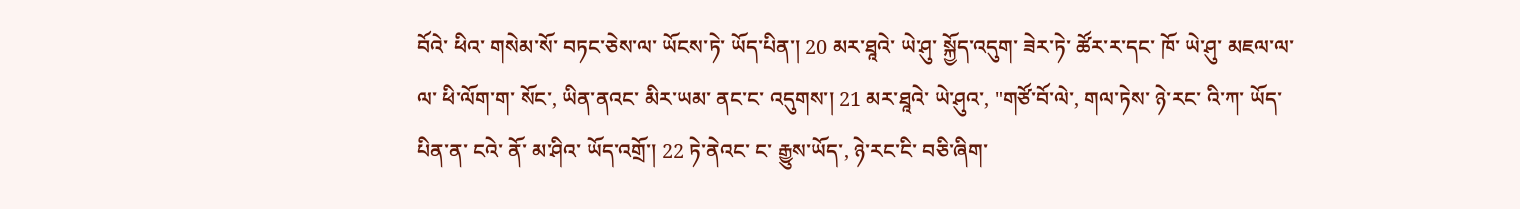བོའེ་ ཕིའ་ གསེམ་སོ་ བཏང་ཅེས་ལ་ ཡོངས་ཏེ་ ཡོད་པིན་། 20 མར་ཐཱའེ་ ཡེ་ཤུ་ སྐྱོད་འདུག་ ཟེར་ཏེ་ ཚོར་ར་དང་ ཁོ་ ཡེ་ཤུ་ མཇལ་ལ་ལ་ ཕི་ལོག་ག་ སོང་, ཡིན་ནའང་ མིར་ཡམ་ ནང་ང་ འདུགས་། 21 མར་ཐཱའེ་ ཡེ་ཤུའ་, "གཙོ་བོ་ལེ་, གལ་ཏེས་ ཉེ་རང་ འི་ཀ་ ཡོད་པིན་ན་ ངའེ་ ནོ་ མ་ཤིའ་ ཡོད་འགྲོ་། 22 ཏེ་ནེའང་ ང་ རྒྱུས་ཡོད་, ཉེ་རང་ངི་ བཅི་ཞིག་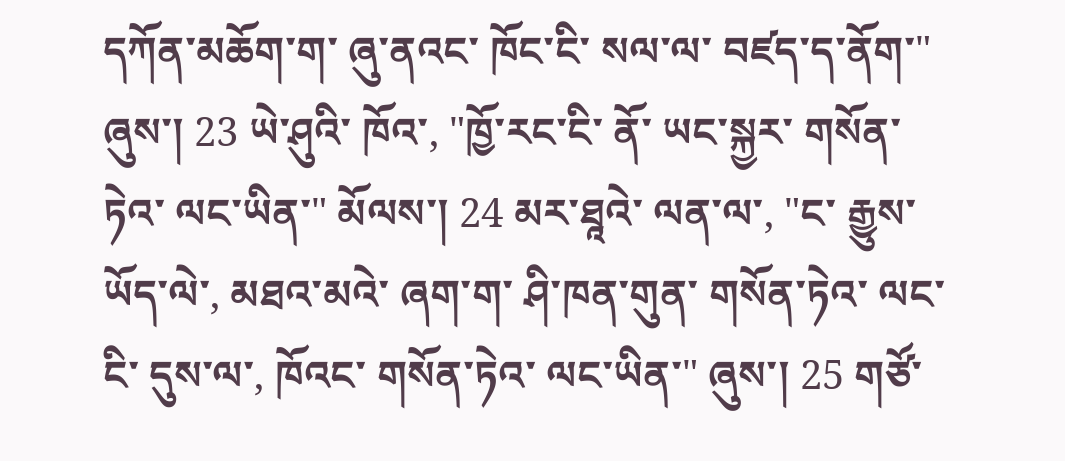དཀོན་མཆོག་ག་ ཞུ་ནའང་ ཁོང་ངི་ སལ་ལ་ བཛད་ད་ནོག་" ཞུས་། 23 ཡེ་ཤུའི་ ཁོའ་, "ཁྱོ་རང་ངི་ ནོ་ ཡང་སྐྱར་ གསོན་ཏེའ་ ལང་ཡིན་" མོལས་། 24 མར་ཐཱའེ་ ལན་ལ་, "ང་ རྒྱུས་ཡོད་ལེ་, མཐའ་མའེ་ ཞག་ག་ ཤི་ཁན་གུན་ གསོན་ཏེའ་ ལང་ངི་ དུས་ལ་, ཁོའང་ གསོན་ཏེའ་ ལང་ཡིན་" ཞུས་། 25 གཙོ་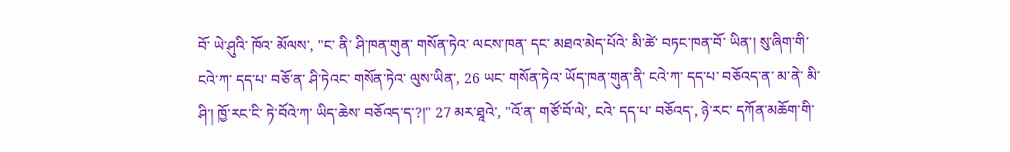བོ་ ཡེ་ཤུའི་ ཁོའ་ མོལས་, "ང་ ནི་ ཤི་ཁན་གུན་ གསོན་ཏེའ་ ལངས་ཁན་ དང་ མཐའ་མེད་པོའེ་ མི་ཚེ་ བཏང་ཁན་བོ་ ཡིན་། སུ་ཞིག་གི་ ངའེ་ཀ་ དད་པ་ བཅོ་ན་ ཤི་ཏེའང་ གསོན་ཏེའ་ ལུས་ཡིན་, 26 ཡང་ གསོན་ཏེའ་ ཡོད་ཁན་གུན་ནི་ ངའེ་ཀ་ དད་པ་ བཅོའད་ན་ མ་ནེ་ མི་ཤི་། ཁྱོ་རང་ངི་ ཏེ་བོའེ་ཀ་ ཡིད་ཆེས་ བཅོའད་ད་?།" 27 མར་ཐཱའེ་, "འོ་ན་ གཙོ་བོ་ལེ་, ངའེ་ དད་པ་ བཅོའད་, ཉེ་རང་ དཀོན་མཆོག་གི་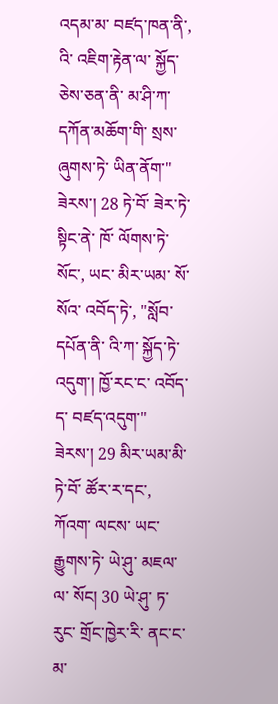འདམ་མ་ བཛད་ཁན་ནི་, འི་ འཇིག་རྟེན་ལ་ སྐྱོད་ཅེས་ཅན་ནི་ མ་ཤི་ཀ་ དཀོན་མཆོག་གི་ སྲས་ ཞུགས་ཏེ་ ཡིན་ནོག་" ཟེརས་། 28 ཏེ་བོ་ ཟེར་ཏེ་ སྟིང་ནེ་ ཁོ་ ལོགས་ཏེ་ སོང་, ཡང་ མིར་ཡམ་ སོ་སོའ་ འབོད་ཏེ་, "སློབ་དཔོན་ནི་ འི་ཀ་ སྐྱོད་ཏེ་ འདུག་། ཁྱོ་རང་ང་ འབོད་ད་ བཛད་འདུག་" ཟེརས་། 29 མིར་ཡམ་མི་ ཏེ་བོ་ ཚོར་ར་དང་, ཀོའག་ ལངས་ ཡང་ རྒྱུགས་ཏེ་ ཡེ་ཤུ་ མཇལ་ལ་ སོང། 30 ཡེ་ཤུ་ ཏ་རུང་ གྲོང་ཁྱེར་རི་ ནང་ང་ མ་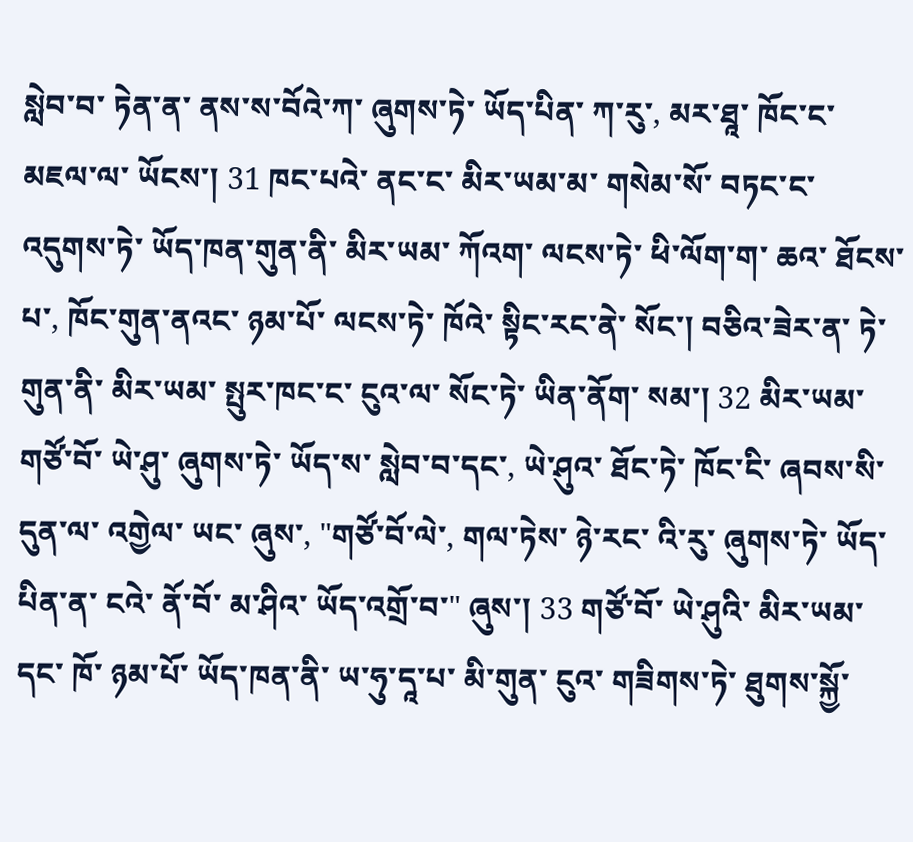སླེབ་བ་ ཏེན་ན་ ནས་ས་བོའེ་ཀ་ ཞུགས་ཏེ་ ཡོད་པིན་ ཀ་རུ་, མར་ཐཱ་ ཁོང་ང་ མཇལ་ལ་ ཡོངས་། 31 ཁང་པའེ་ ནང་ང་ མིར་ཡམ་མ་ གསེམ་སོ་ བཏང་ང་ འདུགས་ཏེ་ ཡོད་ཁན་གུན་ནི་ མིར་ཡམ་ ཀོའག་ ལངས་ཏེ་ ཕི་ལོག་ག་ ཆའ་ ཐོངས་པ་, ཁོང་གུན་ནའང་ ཉམ་པོ་ ལངས་ཏེ་ ཁོའེ་ སྟིང་རང་ནེ་ སོང་། བཅིའ་ཟེར་ན་ ཏེ་གུན་ནི་ མིར་ཡམ་ སྤུར་ཁང་ང་ ངུའ་ལ་ སོང་ཏེ་ ཡིན་ནོག་ སམ་། 32 མིར་ཡམ་ གཙོ་བོ་ ཡེ་ཤུ་ ཞུགས་ཏེ་ ཡོད་ས་ སླེབ་བ་དང་, ཡེ་ཤུའ་ ཐོང་ཏེ་ ཁོང་ངི་ ཞབས་སི་ དུན་ལ་ འགྱེལ་ ཡང་ ཞུས་, "གཙོ་བོ་ལེ་, གལ་ཏེས་ ཉེ་རང་ འི་རུ་ ཞུགས་ཏེ་ ཡོད་པིན་ན་ ངའེ་ ནོ་བོ་ མ་ཤིའ་ ཡོད་འགྲོ་བ་" ཞུས་། 33 གཙོ་བོ་ ཡེ་ཤུའི་ མིར་ཡམ་ དང་ ཁོ་ ཉམ་པོ་ ཡོད་ཁན་ནི་ ཡ་ཧུ་དཱ་པ་ མི་གུན་ ངུའ་ གཟིགས་ཏེ་ ཐུགས་སྐྱོ་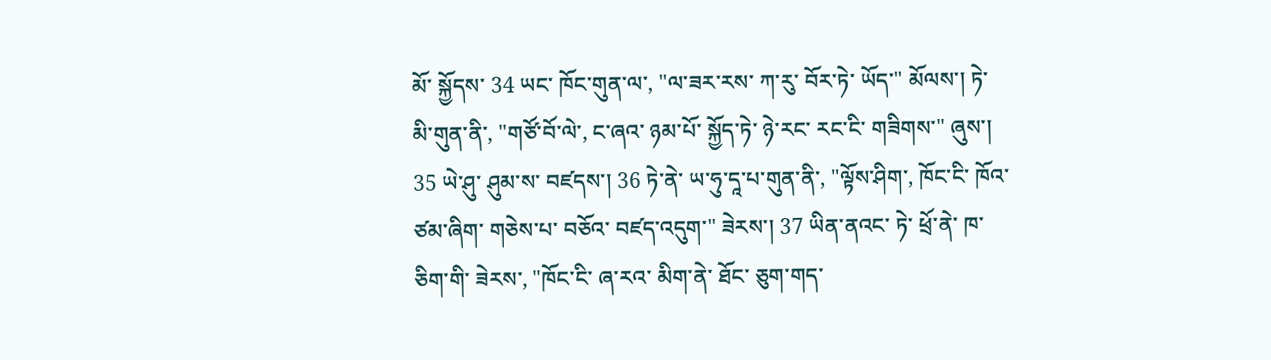མོ་ སྐྱོདས་ 34 ཡང་ ཁོང་གུན་ལ་, "ལ་ཟར་རས་ ཀ་རུ་ བོར་ཏེ་ ཡོད་" མོལས་། ཏེ་ མི་གུན་ནི་, "གཙོ་བོ་ལེ་, ང་ཞའ་ ཉམ་པོ་ སྐྱོད་ཏེ་ ཉེ་རང་ རང་ངི་ གཟིགས་" ཞུས་། 35 ཡེ་ཤུ་ ཤུམ་ས་ བཛདས་། 36 ཏེ་ནེ་ ཡ་ཧུ་དཱ་པ་གུན་ནི་, "ལྟོས་ཤིག་, ཁོང་ངི་ ཁོའ་ ཙམ་ཞིག་ གཅེས་པ་ བཅོའ་ བཛད་འདུག་" ཟེརས་། 37 ཡིན་ནའང་ ཏེ་ ཕྲོ་ནེ་ ཁ་ཅིག་གི་ ཟེརས་, "ཁོང་ངི་ ཞ་རའ་ མིག་ནེ་ ཐོང་ ཅུག་གད་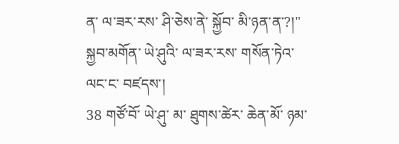ན་ ལ་ཟར་རས་ ཤི་ཅེས་ནེ་ སྐྱོབ་ མི་ཉན་ན་?།"
སྐྱབ་མགོན་ ཡེ་ཤུའི་ ལ་ཟར་རས་ གསོན་ཏེའ་ ལང་ང་ བཛདས་།
38 གཙོ་བོ་ ཡེ་ཤུ་ མ་ ཐུགས་ཚེར་ ཆེན་མོ་ ཉམ་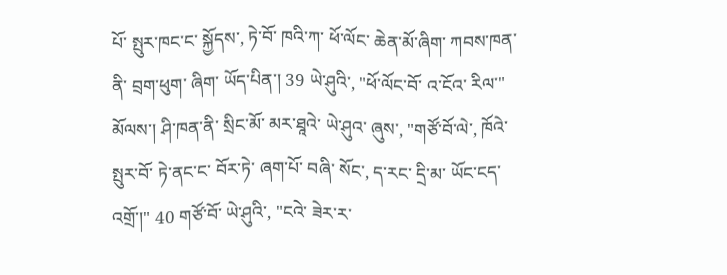པོ་ སྤུར་ཁང་ང་ སྐྱོདས་, ཏེ་བོ་ ཁའི་ཀ་ ཕོ་ལོང་ ཆེན་མོ་ཞིག་ ཀབས་ཁན་ནི་ བྲག་ཕུག་ ཞིག་ ཡོད་པིན་། 39 ཡེ་ཤུའི་, "ཕོ་ལོང་བོ་ འ་ངོའ་ རིལ་" མོལས་། ཤི་ཁན་ནི་ སྲིང་མོ་ མར་ཐཱའེ་ ཡེ་ཤུའ་ ཞུས་, "གཙོ་བོ་ལེ་, ཁོའེ་ སྤུར་བོ་ ཏེ་ནང་ང་ བོར་ཏེ་ ཞག་པོ་ བཞི་ སོང་, ད་རང་ དྲི་མ་ ཡོང་ངད་འགྲོ་།" 40 གཙོ་བོ་ ཡེ་ཤུའི་, "ངའེ་ ཟེར་ར་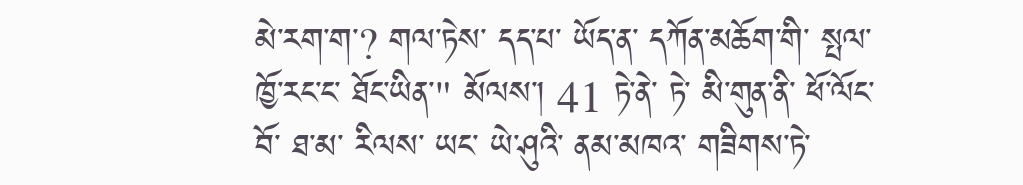མེ་རག་ག་? གལ་ཏེས་ དད་པ་ ཡོད་ན་ དཀོན་མཆོག་གི་ སྤལ་ ཁྱོ་རང་ང་ ཐོང་ཡིན་" མོལས་། 41 ཏེ་ནེ་ ཏེ་ མི་གུན་ནི་ ཕོ་ལོང་བོ་ ཐ་མ་ རིལས་ ཡང་ ཡེ་ཤུའི་ ནམ་མཁའ་ གཟིགས་ཏེ་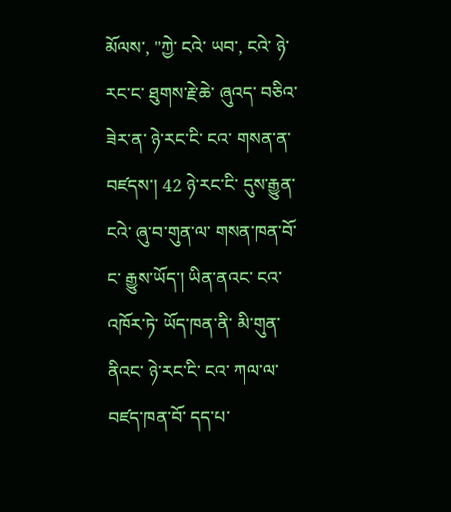མོལས་, "ཀྱེ་ ངའེ་ ཡབ་, ངའེ་ ཉེ་རང་ང་ ཐུགས་རྗེ་ཆེ་ ཞུའད་ བཅིའ་ཟེར་ན་ ཉེ་རང་ངི་ ངའ་ གསན་ན་ བཛདས་། 42 ཉེ་རང་ངི་ དུས་རྒྱུན་ ངའེ་ ཞུ་བ་གུན་ལ་ གསན་ཁན་བོ་ ང་ རྒྱུས་ཡོད་། ཡིན་ནའང་ ངའ་ འཁོར་ཏེ་ ཡོད་ཁན་ནི་ མི་གུན་ནིའང་ ཉེ་རང་ངི་ ངའ་ ཀལ་ལ་ བཛད་ཁན་བོ་ དད་པ་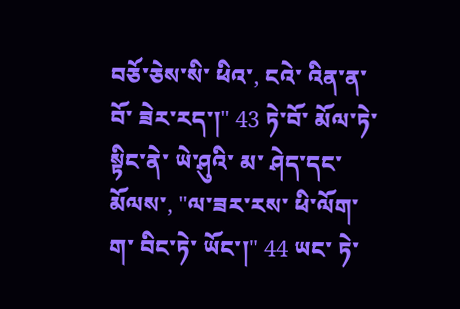བཅོ་ཅེས་སི་ ཕིའ་, ངའེ་ འིན་ན་བོ་ ཟེར་རད་།" 43 ཏེ་བོ་ མོལ་ཏེ་ སྟིང་ནེ་ ཡེ་ཤུའི་ མ་ ཤེད་དང་ མོལས་, "ལ་ཟར་རས་ ཕི་ལོག་ག་ བིང་ཏེ་ ཡོང་།" 44 ཡང་ ཏེ་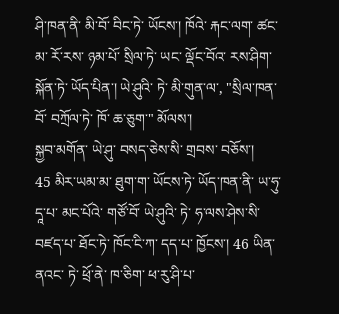ཤི་ཁན་ནི་ མི་བོ་ བིང་ཏེ་ ཡོངས་། ཁོའེ་ རྐང་ལག་ ཚང་མ་ རོ་རས་ ཉམ་པོ་ སྲིལ་ཏེ་ ཡང་ ལྡོང་བོའ་ རས་ཤིག་ སྐོན་ཏེ་ ཡོད་པིན་། ཡེ་ཤུའི་ ཏེ་ མི་གུན་ལ་, "སྲིལ་ཁན་བོ་ བཀྲོལ་ཏེ་ ཁོ་ ཆ་ཅུག་" མོལས་།
སྐྱབ་མགོན་ ཡེ་ཤུ་ བསད་ཅེས་སི་ གྲབས་ བཅོས་།
45 མིར་ཡམ་མ་ ཐུག་ག་ ཡོངས་ཏེ་ ཡོད་ཁན་ནི་ ཡ་ཧུ་དཱ་པ་ མང་པོའེ་ གཙོ་བོ་ ཡེ་ཤུའི་ ཏེ་ ཧ་ལས་ཤེས་སི་ བཛད་པ་ ཐོང་ཏེ་ ཁོང་ངི་ཀ་ དད་པ་ ཁྱོངས་། 46 ཡིན་ནའང་ ཏེ་ ཕྲོ་ནེ་ ཁ་ཅིག་ ཕ་རུ་ཤི་པ་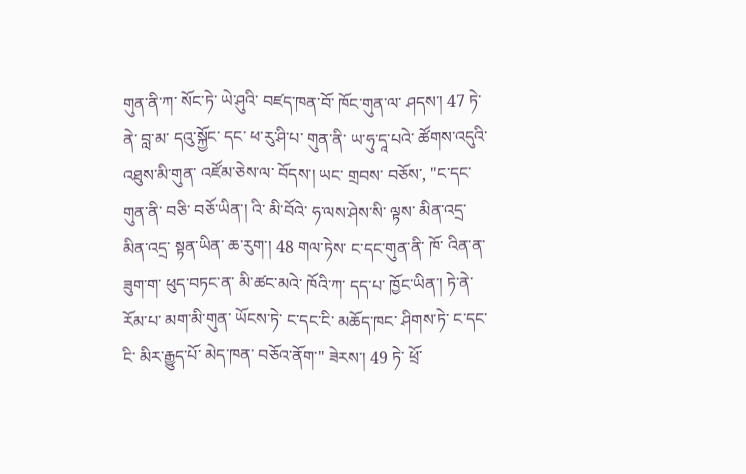གུན་ནི་ཀ་ སོང་ཏེ་ ཡེ་ཤུའི་ བཛད་ཁན་བོ་ ཁོང་གུན་ལ་ ཤདས་། 47 ཏེ་ནེ་ བླ་མ་ དའུ་སྐྱོང་ དང་ ཕ་རུ་ཤི་པ་ གུན་ནི་ ཡ་ཧུ་དཱ་པའེ་ ཚོགས་འདུའི་ འཐུས་མི་གུན་ འཛོམ་ཅེས་ལ་ བོདས་། ཡང་ གྲབས་ བཅོས་, "ང་དང་གུན་ནི་ བཅི་ བཅོ་ཡིན་། འི་ མི་བོའེ་ ཧ་ལས་ཤེས་སི་ ལྟས་ མིན་འདྲ་ མིན་འདྲ་ སྟན་ཡིན་ ཆ་རུག་། 48 གལ་ཏེས་ ང་དང་གུན་ནི་ ཁོ་ འིན་ན་ ཟུག་ག་ ཕུད་བཏང་ན་ མི་ཚང་མའེ་ ཁོའི་ཀ་ དད་པ་ ཁྱོང་ཡིན་། ཏེ་ནེ་ རོམ་པ་ མག་མི་གུན་ ཡོངས་ཏེ་ ང་དང་ངི་ མཆོད་ཁང་ ཤིགས་ཏེ་ ང་དང་ངི་ མིར་རྒྱུད་པོ་ མེད་ཁན་ བཅོའ་ནོག་" ཟེརས་། 49 ཏེ་ ཕྲོ་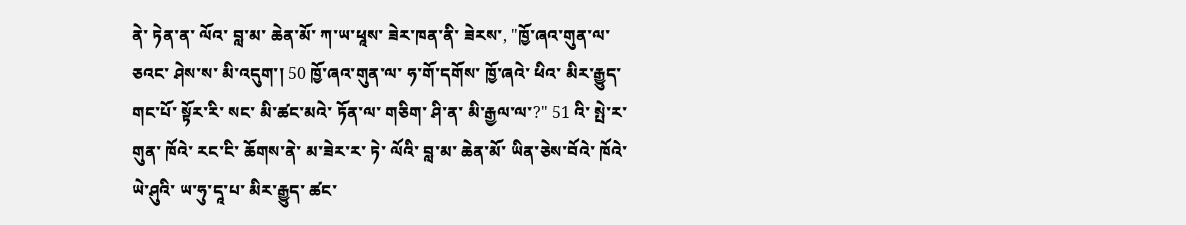ནེ་ ཏེན་ན་ ལོའ་ བླ་མ་ ཆེན་མོ་ ཀ་ཡ་ཕཱས་ ཟེར་ཁན་ནི་ ཟེརས་, "ཁྱོ་ཞའ་གུན་ལ་ ཅའང་ ཤེས་ས་ མི་འདུག་། 50 ཁྱོ་ཞའ་གུན་ལ་ ཧ་གོ་དགོས་ ཁྱོ་ཞའེ་ ཕིའ་ མིར་རྒྱུད་ གང་པོ་ སྟོར་རི་ སང་ མི་ཚང་མའེ་ ཏོན་ལ་ གཅིག་ ཤི་ན་ མི་རྒྱལ་ལ་?" 51 འི་ སྤེ་ར་གུན་ ཁོའེ་ རང་ངི་ ཆོགས་ནེ་ མ་ཟེར་ར་ ཏེ་ ལོའི་ བླ་མ་ ཆེན་མོ་ ཡིན་ཅེས་བོའེ་ ཁོའེ་ ཡེ་ཤུའི་ ཡ་ཧུ་དཱ་པ་ མིར་རྒྱུད་ ཚང་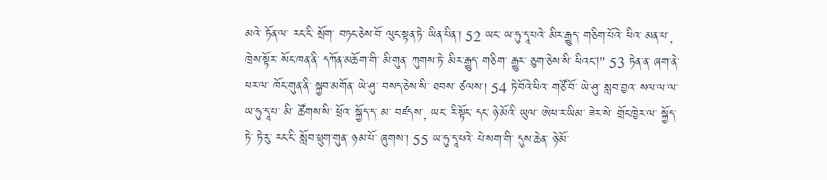མའེ་ ཏོན་ལ་ རང་ངི་ སྲོག་ བཏང་ཅེས་བོ་ ལུང་སྟན་ཏེ་ ཡིན་པིན་། 52 ཡང་ ཡ་ཧུ་དཱ་པའེ་ མིར་རྒྱུད་ གཅིག་པོའེ་ ཕིའ་ མན་པ་, ཁྲེས་སྟོར་ སོང་ཁན་ནི་ དཀོན་མཆོག་གི་ མི་གུན་ ཀུགས་ཏེ་ མིར་རྒྱུད་ གཅིག་ རྒྱུར་ ཅུག་ཅེས་སི་ ཕིའང།" 53 ཏེན་ན་ ཞག་ནེ་ ཕར་ལ་ ཁོང་གུན་ནི་ སྐྱབ་མགོན་ ཡེ་ཤུ་ བསད་ཅེས་སི་ ཐབས་ ཙལས་། 54 ཏེ་བོའེ་ཕིའ་ གཙོ་བོ་ ཡེ་ཤུ་ སླབ་བྱའ་ སལ་ལ་ལ་ ཡ་ཧུ་དཱ་པ་ མི་ ཚོགས་སི་ ཕྲོའ་ སྐྱོད་ད་ མ་ བཛདས་, ཡང་ རི་སྟོང་ དང་ ཉེ་མོའི་ ཡུལ་ ཨེཕ་ར་ཡིམ་ ཟེར་སེ་ གྲོང་ཁྱེར་ལ་ སྐྱོད་ཏེ་ ཏེ་རུ་ རང་ངི་ སློབ་ཕྲུག་གུན་ ཉམ་པོ་ ཞུགས་། 55 ཡ་ཧུ་དཱ་པའེ་ པེ་སག་གི་ དུས་ཆེན་ ཉེ་མོ་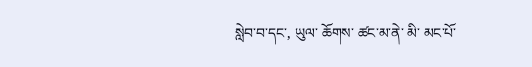སླེབ་བ་དང་, ཡུལ་ ཆོགས་ ཚང་མ་ནེ་ མི་ མང་པོ་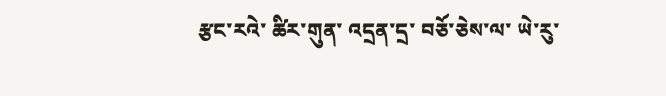རྩང་རའེ་ ཚིར་གུན་ འདྲན་དྲ་ བཅོ་ཅེས་ལ་ ཡེ་རུ་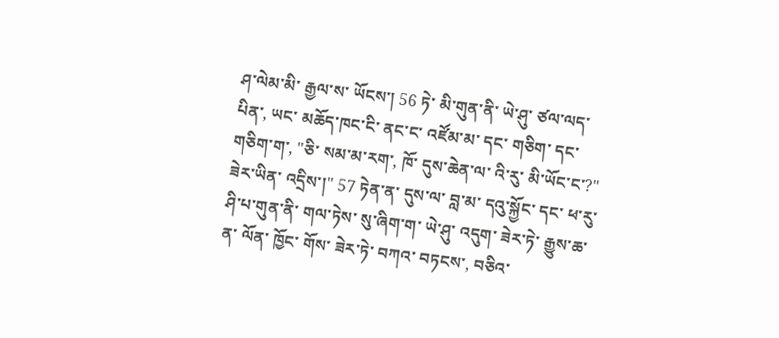ཤ་ལེམ་མི་ རྒྱལ་ས་ ཡོངས་། 56 ཏེ་ མི་གུན་ནི་ ཡེ་ཤུ་ ཙལ་ལད་པིན་, ཡང་ མཆོད་ཁང་ངི་ ནང་ང་ འཛོམ་མ་ དང་ གཅིག་ དང་ གཅིག་ག་, "ཅི་ སམ་མ་རག་, ཁོ་ དུས་ཆེན་ལ་ འི་རུ་ མི་ཡོང་ང་?" ཟེར་ཡིན་ འདྲིས་།" 57 ཏེན་ན་ དུས་ལ་ བླ་མ་ དའུ་སྐྱོང་ དང་ ཕ་རུ་ཤི་པ་གུན་ནི་ གལ་ཏེས་ སུ་ཞིག་ག་ ཡེ་ཤུ་ འདུག་ ཟེར་ཏེ་ རྒྱུས་ཆ་ན་ ལོན་ ཁྱོང་ གོས་ ཟེར་ཏེ་ བཀའ་ བཏངས་, བཅིའ་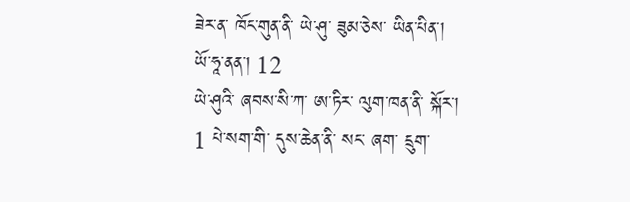ཟེར་ན་ ཁོང་གུན་ནི་ ཡེ་ཤུ་ ཟུམ་ཅེས་ ཡིན་པིན་།
ཡོ་ཧཱ་ནན་། 12
ཡེ་ཤུའི་ ཞབས་སི་ཀ་ ཨ་ཏིར་ ལུག་ཁན་ནི་ སྐོར་།
1 པེ་སག་གི་ དུས་ཆེན་ནི་ སང་ ཞག་ དྲུག་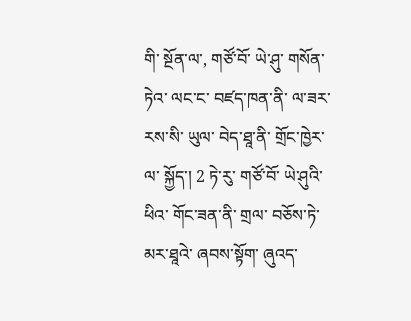གི་ སྔོན་ལ་, གཙོ་བོ་ ཡེ་ཤུ་ གསོན་ཏེའ་ ལང་ང་ བཛད་ཁན་ནི་ ལ་ཟར་རས་སི་ ཡུལ་ བེད་ཐཱ་ནི་ གྲོང་ཁྱེར་ལ་ སྐྱོད་། 2 ཏེ་རུ་ གཙོ་བོ་ ཡེ་ཤུའི་ ཕིའ་ གོང་ཟན་ནི་ གྲལ་ བཅོས་ཏེ་ མར་ཐཱའེ་ ཞབས་སྟོག་ ཞུའད་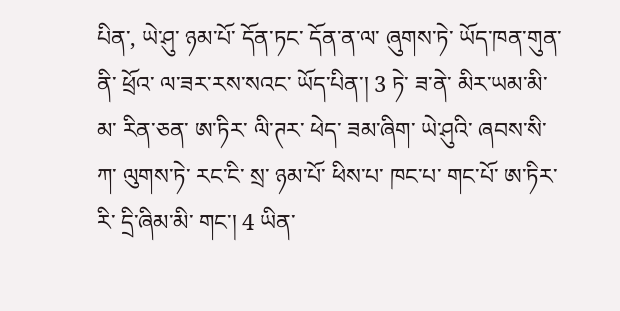པིན་, ཡེ་ཤུ་ ཉམ་པོ་ དོན་ཏང་ དོན་ན་ལ་ ཞུགས་ཏེ་ ཡོད་ཁན་གུན་ནི་ ཕྲོའ་ ལ་ཟར་རས་སའང་ ཡོད་པིན་། 3 ཏེ་ ཟ་ནེ་ མིར་ཡམ་མི་ མ་ རིན་ཅན་ ཨ་ཏིར་ ལི་ཊར་ ཕེད་ ཟམ་ཞིག་ ཡེ་ཤུའི་ ཞབས་སི་ཀ་ ལུགས་ཏེ་ རང་ངི་ སྲ་ ཉམ་པོ་ ཕིས་པ་ ཁང་པ་ གང་པོ་ ཨ་ཏིར་རི་ དྲི་ཞིམ་མི་ གང་། 4 ཡིན་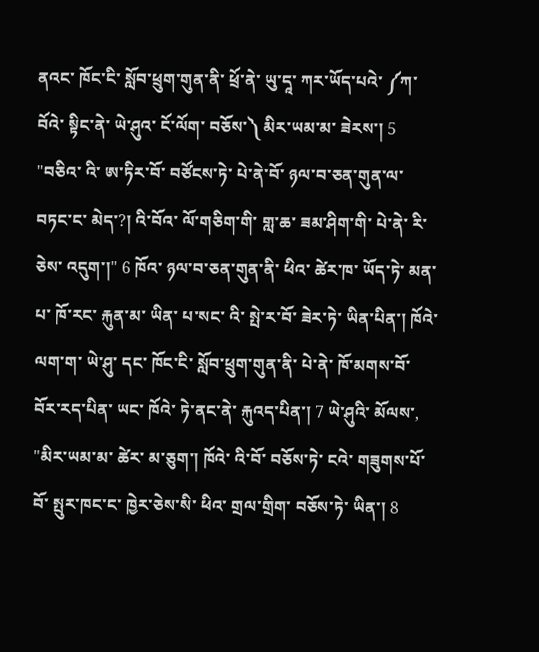ནའང་ ཁོང་ངི་ སློབ་ཕྲུག་གུན་ནི་ ཕྲོ་ནེ་ ཡུ་དཱ་ ཀར་ཡོད་པའེ་ ༼ཀ་བོའེ་ སྟིང་ནེ་ ཡེ་ཤུའ་ ངོ་ལོག་ བཅོས་༽ མིར་ཡམ་མ་ ཟེརས་། 5 "བཅིའ་ འི་ ཨ་ཏིར་བོ་ བཙོངས་ཏེ་ པེ་ནེ་བོ་ ཉལ་བ་ཅན་གུན་ལ་ བཏང་ང་ མེད་?། འི་བོའ་ ལོ་གཅིག་གི་ གླ་ཆ་ ཟམ་ཤིག་གི་ པེ་ནེ་ རི་ཅེས་ འདུག་།" 6 ཁོའ་ ཉལ་བ་ཅན་གུན་ནི་ ཕིའ་ ཚེར་ཁ་ ཡོད་ཏེ་ མན་པ་ ཁོ་རང་ རྐུན་མ་ ཡིན་ པ་སང་ འི་ སྤེ་ར་བོ་ ཟེར་ཏེ་ ཡིན་པིན་། ཁོའེ་ ལག་ག་ ཡེ་ཤུ་ དང་ ཁོང་ངི་ སློབ་ཕྲུག་གུན་ནི་ པེ་ནེ་ ཁོ་མགས་བོ་ བོར་རད་པིན་ ཡང་ ཁོའེ་ ཏེ་ནང་ནེ་ རྐུའད་པིན་། 7 ཡེ་ཤུའི་ མོལས་, "མིར་ཡམ་མ་ ཚེར་ མ་ཅུག་། ཁོའེ་ འི་བོ་ བཅོས་ཏེ་ ངའེ་ གཟུགས་པོ་བོ་ སྤུར་ཁང་ང་ ཁྱེར་ཅེས་སི་ ཕིའ་ གྲལ་གྲིག་ བཅོས་ཏེ་ ཡིན་། 8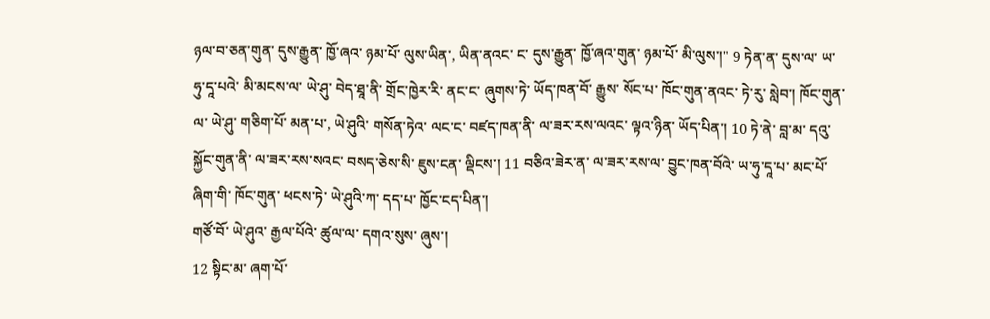ཉལ་བ་ཅན་གུན་ དུས་རྒྱུན་ ཁྱོ་ཞའ་ ཉམ་པོ་ ལུས་ཡིན་, ཡིན་ནའང་ ང་ དུས་རྒྱུན་ ཁྱོ་ཞའ་གུན་ ཉམ་པོ་ མི་ལུས་།" 9 ཏེན་ན་ དུས་ལ་ ཡ་ཧུ་དཱ་པའེ་ མི་མངས་ལ་ ཡེ་ཤུ་ བེད་ཐཱ་ནི་ གྲོང་ཁྱེར་རི་ ནང་ང་ ཞུགས་ཏེ་ ཡོད་ཁན་བོ་ རྒྱུས་ སོང་པ་ ཁོང་གུན་ནའང་ ཏེ་རུ་ སླེབ་། ཁོང་གུན་ལ་ ཡེ་ཤུ་ གཅིག་པོ་ མན་པ་, ཡེ་ཤུའི་ གསོན་ཏེའ་ ལང་ང་ བཛད་ཁན་ནི་ ལ་ཟར་རས་ལའང་ ལྟའ་ཉིན་ ཡོད་པིན་། 10 ཏེ་ནེ་ བླ་མ་ དའུ་སྐྱོང་གུན་ནི་ ལ་ཟར་རས་སའང་ བསད་ཅེས་སི་ ཇུས་ངན་ ལྡིངས་། 11 བཅིའ་ཟེར་ན་ ལ་ཟར་རས་ལ་ བྱུང་ཁན་བོའེ་ ཡ་ཧུ་དཱ་པ་ མང་པོ་ ཞིག་གི་ ཁོང་གུན་ ཕངས་ཏེ་ ཡེ་ཤུའི་ཀ་ དད་པ་ ཁྱོང་ངད་པིན་།
གཙོ་བོ་ ཡེ་ཤུའ་ རྒྱལ་པོའེ་ ཚུལ་ལ་ དགའ་སུས་ ཞུས་།
12 སྟིང་མ་ ཞག་པོ་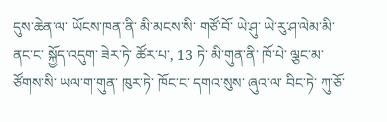དུས་ཆེན་ལ་ ཡོངས་ཁན་ནི་ མི་མངས་སི་ གཙོ་བོ་ ཡེ་ཤུ་ ཡེ་རུ་ཤ་ལེམ་མི་ ནང་ང་ སྐྱོད་འདུག་ ཟེར་ཏེ་ ཚོར་པ་, 13 ཏེ་ མི་གུན་ནི་ ཁོ་པེ་ ལྕང་མ་ ཙོགས་སི་ ཡལ་ག་གུན་ ཁུར་ཏེ་ ཁོང་ང་ དགའ་སུས་ ཞུའ་ལ་ བིང་ཏེ་ ཀུ་ཅོ་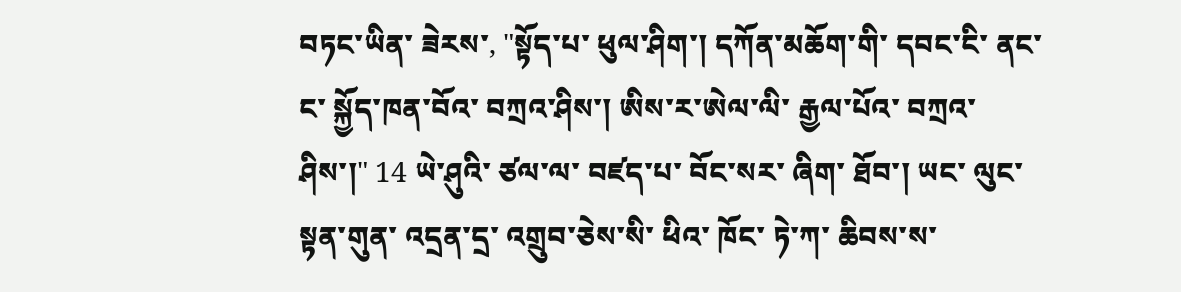བཏང་ཡིན་ ཟེརས་, "སྟོད་པ་ ཕུལ་ཤིག་། དཀོན་མཆོག་གི་ དབང་ངི་ ནང་ང་ སྐྱོད་ཁན་བོའ་ བཀྲའ་ཤིས་། ཨིས་ར་ཨེལ་ལི་ རྒྱལ་པོའ་ བཀྲའ་ཤིས་།" 14 ཡེ་ཤུའི་ ཙལ་ལ་ བཛད་པ་ བོང་སར་ ཞིག་ ཐོབ་། ཡང་ ལུང་སྟན་གུན་ འདྲན་དྲ་ འགྲུབ་ཅེས་སི་ ཕིའ་ ཁོང་ ཏེ་ཀ་ ཆིབས་ས་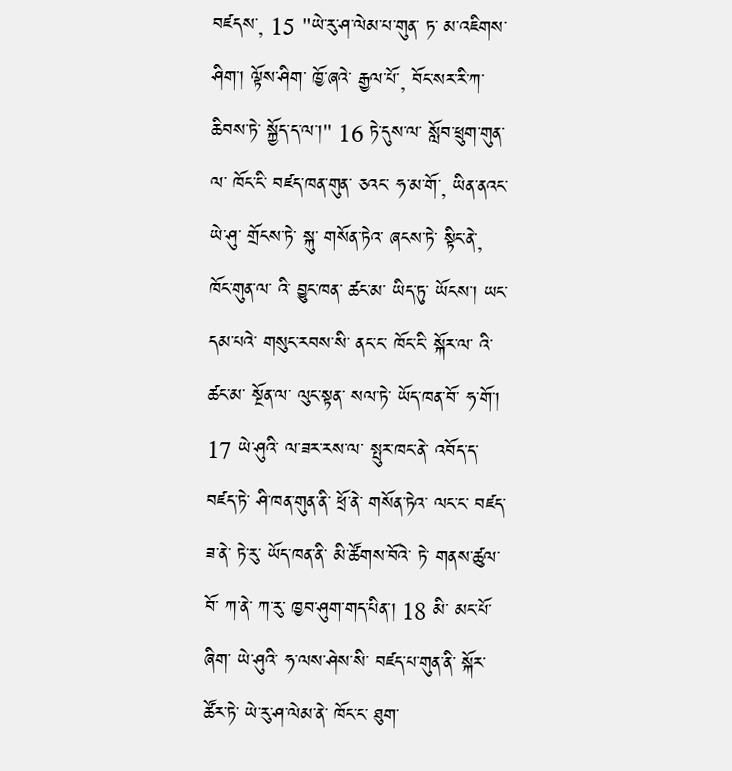བཛདས་, 15 "ཡེ་རུ་ཤ་ལེམ་པ་གུན་ ཏ་ མ་འཇིགས་ཤིག་། ལྟོས་ཤིག་ ཁྱོ་ཞའེ་ རྒྱལ་པོ་, བོང་སར་རི་ཀ་ ཆིབས་ཏེ་ སྐྱོད་ད་ལ་།" 16 ཏེ་དུས་ལ་ སློབ་ཕྲུག་གུན་ལ་ ཁོང་ངི་ བཛད་ཁན་གུན་ ཅའང་ ཧ་མ་གོ་, ཡིན་ནའང་ ཡེ་ཤུ་ གྲོངས་ཏེ་ སྐུ་ གསོན་ཏེའ་ ཞངས་ཏེ་ སྟིང་ནེ་, ཁོང་གུན་ལ་ འི་ བྱུང་ཁན་ ཚང་མ་ ཡིད་ཏུ་ ཡོངས་། ཡང་ དམ་པའེ་ གསུང་རབས་སི་ ནང་ང་ ཁོང་ངི་ སྐོར་ལ་ འི་ ཚང་མ་ སྔོན་ལ་ ལུང་སྟན་ སལ་ཏེ་ ཡོད་ཁན་བོ་ ཧ་གོ་། 17 ཡེ་ཤུའི་ ལ་ཟར་རས་ལ་ སྤུར་ཁང་ནེ་ འབོད་ད་ བཛད་ཏེ་ ཤི་ཁན་གུན་ནི་ ཕྲོ་ནེ་ གསོན་ཏེའ་ ལང་ང་ བཛད་ ཟ་ནེ་ ཏེ་རུ་ ཡོད་ཁན་ནི་ མི་ཚོགས་བོའེ་ ཏེ་ གནས་ཚུལ་བོ་ ཀ་ནེ་ ཀ་རུ་ ཁྱབ་ཤུག་གད་པིན་། 18 མི་ མང་པོ་ ཞིག་ ཡེ་ཤུའི་ ཧ་ལས་ཤེས་སི་ བཛད་པ་གུན་ནི་ སྐོར་ ཚོར་ཏེ་ ཡེ་རུ་ཤ་ལེམ་ནེ་ ཁོང་ང་ ཐུག་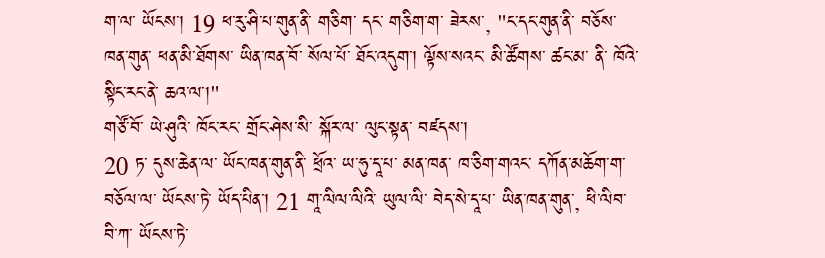ག་ལ་ ཡོངས་། 19 ཕ་རུ་ཤི་པ་གུན་ནི་ གཅིག་ དང་ གཅིག་ག་ ཟེརས་, "ང་དང་གུན་ནི་ བཅོས་ཁན་གུན་ ཕན་མི་ཐོགས་ ཡིན་ཁན་བོ་ སོལ་པོ་ ཐོང་འདུག་། ལྟོས་སའང་ མི་ཚོགས་ ཚང་མ་ ནི་ ཁོའེ་ སྟིང་རང་ནེ་ ཆའ་ལ་།"
གཙོ་བོ་ ཡེ་ཤུའི་ ཁོང་རང་ གྲོང་ཤེས་སི་ སྐོར་ལ་ ལུང་སྟན་ བཛདས་།
20 ཏ་ དུས་ཆེན་ལ་ ཡོང་ཁན་གུན་ནི་ ཕྲོའ་ ཡ་ཧུ་དཱ་པ་ མན་ཁན་ ཁ་ཅིག་གའང་ དཀོན་མཆོག་ག་ བཅོལ་ལ་ ཡོངས་ཏེ་ ཡོད་པིན་། 21 གཱ་ལིལ་ལིའི་ ཡུལ་ལི་ བེད་སེ་དཱ་པ་ ཡིན་ཁན་གུན་, ཕི་ལིབ་བི་ཀ་ ཡོངས་ཏེ་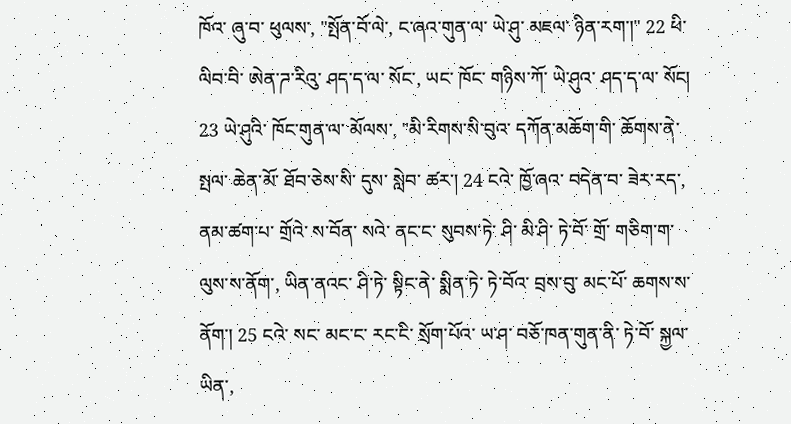ཁོའ་ ཞུ་བ་ ཕུལས་, "སྤོན་བོ་ལེ་, ང་ཞའ་གུན་ལ་ ཡེ་ཤུ་ མཇལ་ ཉིན་རག་།" 22 ཕི་ལིབ་བི་ ཨེན་ཌ་རིའུ་ ཤད་ད་ལ་ སོང་, ཡང་ ཁོང་ གཉིས་ཀོ་ ཡེ་ཤུའ་ ཤད་ད་ལ་ སོང། 23 ཡེ་ཤུའི་ ཁོང་གུན་ལ་ མོལས་, "མི་རིགས་སི་བུའ་ དཀོན་མཆོག་གི་ ཆོགས་ནེ་ སྤལ་ ཆེན་མོ་ ཐོབ་ཅེས་སི་ དུས་ སླེབ་ ཚར་། 24 ངའེ་ ཁྱོ་ཞའ་ བདེན་བ་ ཟེར་རད་, ནམ་ཚག་པ་ གྲོའེ་ ས་བོན་ སའེ་ ནང་ང་ སུབས་ཏེ་ ཤི་ མི་ཤི་ ཏེ་བོ་ གྲོ་ གཅིག་ག་ ལུས་ས་ནོག་, ཡིན་ནའང་ ཤི་ཏེ་ སྟིང་ནེ་ སྨིན་ཏེ་ ཏེ་བོའ་ བྲས་བུ་ མང་པོ་ ཆགས་ས་ནོག་། 25 ངའེ་ སང་ མང་ང་ རང་ངི་ སྲོག་པོའ་ ཡ་ཤ་ བཅོ་ཁན་གུན་ནི་ ཏེ་བོ་ སྐྱལ་ཡིན་,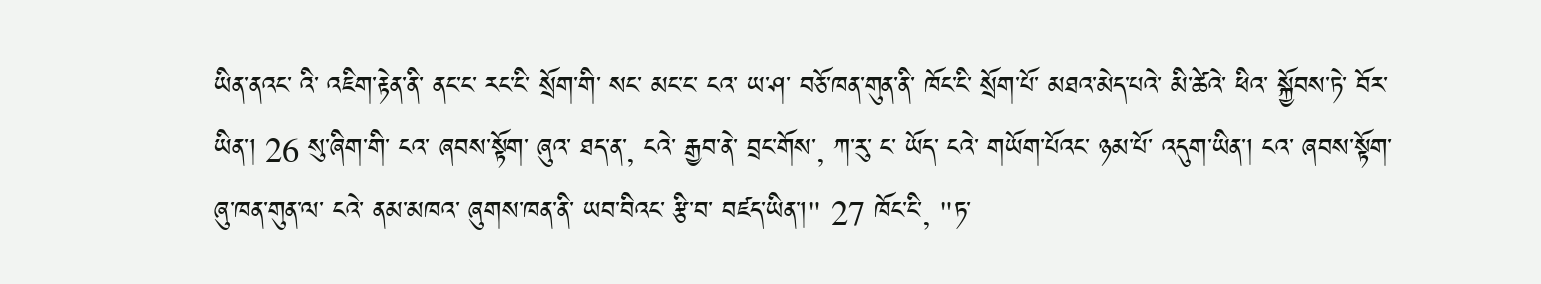ཡིན་ནའང་ འི་ འཇིག་རྟེན་ནི་ ནང་ང་ རང་ངི་ སྲོག་གི་ སང་ མང་ང་ ངའ་ ཡ་ཤ་ བཅོ་ཁན་གུན་ནི་ ཁོང་ངི་ སྲོག་པོ་ མཐའ་མེད་པའེ་ མི་ཚེའེ་ ཕིའ་ སྐྱོབས་ཏེ་ བོར་ཡིན་། 26 སུ་ཞིག་གི་ ངའ་ ཞབས་སྟོག་ ཞུའ་ ཐད་ན་, ངའེ་ རྒྱབ་ནེ་ བྲང་གོས་, ཀ་རུ་ ང་ ཡོད་ ངའེ་ གཡོག་པོའང་ ཉམ་པོ་ འདུག་ཡིན་། ངའ་ ཞབས་སྟོག་ ཞུ་ཁན་གུན་ལ་ ངའེ་ ནམ་མཁའ་ ཞུགས་ཁན་ནི་ ཡབ་བིའང་ རྩི་བ་ བཛད་ཡིན་།" 27 ཁོང་ངི་, "ཏ་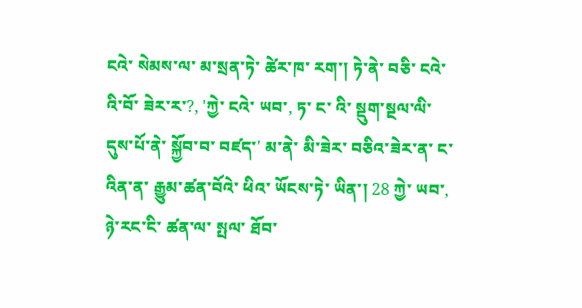ངའེ་ སེམས་ལ་ མ་སྲན་ཏེ་ ཚེར་ཁ་ རག་། ཏེ་ནེ་ བཅི་ ངའེ་ འི་བོ་ ཟེར་ར་?, 'ཀྱེ་ ངའེ་ ཡབ་, ཏ་ ང་ འི་ སྡུག་སྔལ་ལི་ དུས་པོ་ནེ་ སྐྱོབ་བ་ བཛད་' མ་ནེ་ མི་ཟེར་ བཅིའ་ཟེར་ན་ ང་ འིན་ན་ རྒྱུམ་ཚན་བོའེ་ ཕིའ་ ཡོངས་ཏེ་ ཡིན་། 28 ཀྱེ་ ཡབ་, ཉེ་རང་ངི་ ཚན་ལ་ སྤལ་ ཐོབ་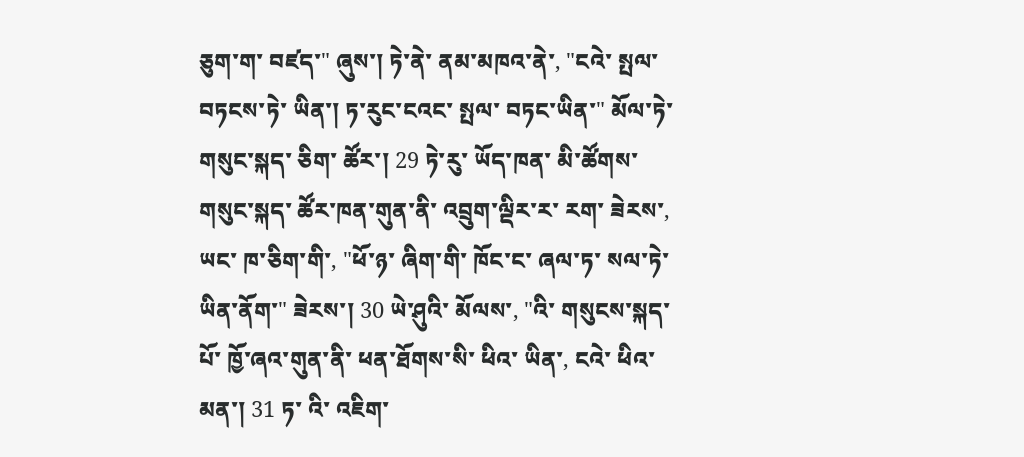ཅུག་ག་ བཛད་" ཞུས་། ཏེ་ནེ་ ནམ་མཁའ་ནེ་, "ངའེ་ སྤལ་ བཏངས་ཏེ་ ཡིན་། ཏ་རུང་ངའང་ སྤལ་ བཏང་ཡིན་" མོལ་ཏེ་ གསུང་སྐད་ ཅིག་ ཚོར་། 29 ཏེ་རུ་ ཡོད་ཁན་ མི་ཚོགས་ གསུང་སྐད་ ཚོར་ཁན་གུན་ནི་ འབྲུག་ལྡིར་ར་ རག་ ཟེརས་, ཡང་ ཁ་ཅིག་གི་, "ཕོ་ཉ་ ཞིག་གི་ ཁོང་ང་ ཞལ་ཏ་ སལ་ཏེ་ ཡིན་ནོག་" ཟེརས་། 30 ཡེ་ཤུའི་ མོལས་, "འི་ གསུངས་སྐད་པོ་ ཁྱོ་ཞའ་གུན་ནི་ ཕན་ཐོགས་སི་ ཕིའ་ ཡིན་, ངའེ་ ཕིའ་ མན་། 31 ཏ་ འི་ འཇིག་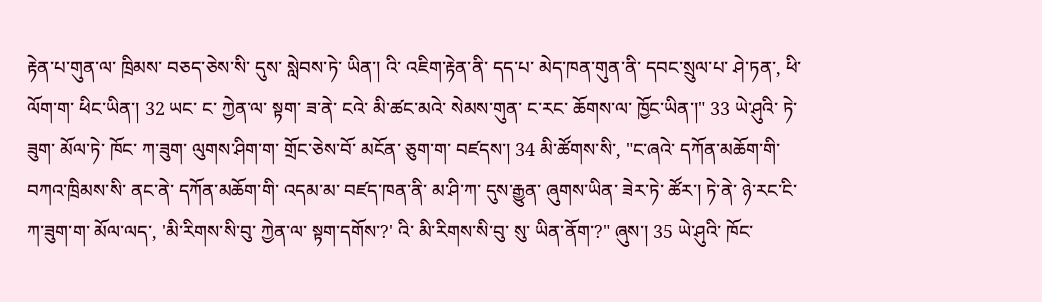རྟེན་པ་གུན་ལ་ ཁྲིམས་ བཅད་ཅེས་སི་ དུས་ སླེབས་ཏེ་ ཡིན་། འི་ འཇིག་རྟེན་ནི་ དད་པ་ མེད་ཁན་གུན་ནི་ དབང་སྲུལ་པ་ ཤེ་ཏན་, ཕི་ལོག་ག་ ཕིང་ཡིན་། 32 ཡང་ ང་ ཀྱེན་ལ་ སྟག་ ཟ་ནེ་ ངའེ་ མི་ཚང་མའེ་ སེམས་གུན་ ང་རང་ ཆོགས་ལ་ ཁྱོང་ཡིན་།" 33 ཡེ་ཤུའི་ ཏེ་ཟུག་ མོལ་ཏེ་ ཁོང་ ཀ་ཟུག་ ལུགས་ཤིག་ག་ གྲོང་ཅེས་བོ་ མངོན་ ཅུག་ག་ བཛདས་། 34 མི་ཚོགས་སི་, "ང་ཞའེ་ དཀོན་མཆོག་གི་ བཀའ་ཁྲིམས་སི་ ནང་ནེ་ དཀོན་མཆོག་གི་ འདམ་མ་ བཛད་ཁན་ནི་ མ་ཤི་ཀ་ དུས་རྒྱུན་ ཞུགས་ཡིན་ ཟེར་ཏེ་ ཚོར་། ཏེ་ནེ་ ཉེ་རང་ངི་ ཀ་ཟུག་ག་ མོལ་ལད་, 'མི་རིགས་སི་བུ་ ཀྱེན་ལ་ སྟག་དགོས་?' འི་ མི་རིགས་སི་བུ་ སུ་ ཡིན་ནོག་?" ཞུས་། 35 ཡེ་ཤུའི་ ཁོང་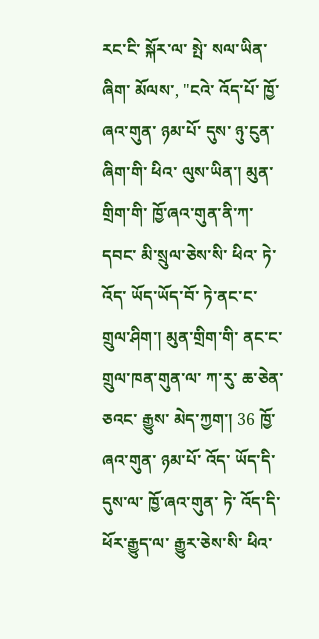རང་ངི་ སྐོར་ལ་ སྤེ་ སལ་ཡིན་ཞིག་ མོལས་, "ངའེ་ འོད་པོ་ ཁྱོ་ཞའ་གུན་ ཉམ་པོ་ དུས་ ཉུ་ངུན་ ཞིག་གི་ ཕིའ་ ལུས་ཡིན་། མུན་གྲིག་གི་ ཁྱོ་ཞའ་གུན་ནི་ཀ་ དབང་ མི་སྲུལ་ཅེས་སི་ ཕིའ་ ཏེ་ འོད་ ཡོད་ཡོད་བོ་ ཏེ་ནང་ང་ གྲུལ་ཤིག་། མུན་གྲིག་གི་ ནང་ང་ གྲུལ་ཁན་གུན་ལ་ ཀ་རུ་ ཆ་ཅེན་ ཅའང་ རྒྱུས་ མེད་ཀྱག་། 36 ཁྱོ་ཞའ་གུན་ ཉམ་པོ་ འོད་ ཡོད་དི་ དུས་ལ་ ཁྱོ་ཞའ་གུན་ ཏེ་ འོད་དི་ ཕོར་རྒྱུད་ལ་ རྒྱུར་ཅེས་སི་ ཕིའ་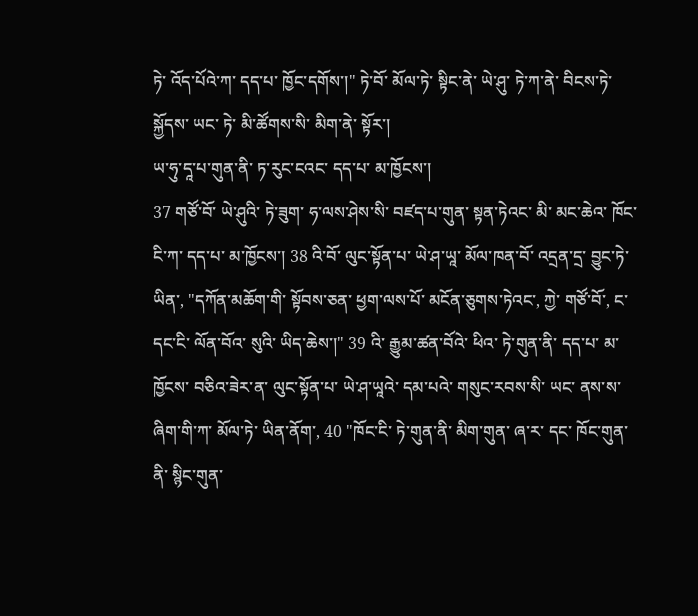ཏེ་ འོད་པོའེ་ཀ་ དད་པ་ ཁྱོང་དགོས་།" ཏེ་བོ་ མོལ་ཏེ་ སྟིང་ནེ་ ཡེ་ཤུ་ ཏེ་ཀ་ནེ་ བིངས་ཏེ་ སྐྱོདས་ ཡང་ ཏེ་ མི་ཚོགས་སི་ མིག་ནེ་ སྟོར་།
ཡ་ཧུ་དཱ་པ་གུན་ནི་ ཏ་རུང་ངའང་ དད་པ་ མ་ཁྱོངས་།
37 གཙོ་བོ་ ཡེ་ཤུའི་ ཏེ་ཟུག་ ཧ་ལས་ཤེས་སི་ བཛད་པ་གུན་ སྟན་ཏེའང་ མི་ མང་ཆེའ་ ཁོང་ངི་ཀ་ དད་པ་ མ་ཁྱོངས་། 38 འི་བོ་ ལུང་སྟོན་པ་ ཡེ་ཤ་ཡཱ་ མོལ་ཁན་བོ་ འདྲན་དྲ་ བྱུང་ཏེ་ ཡིན་, "དཀོན་མཆོག་གི་ སྟོབས་ཅན་ ཕྱག་ལས་པོ་ མངོན་ཅུགས་ཏེའང་, ཀྱེ་ གཙོ་བོ་, ང་དང་ངི་ ལོན་བོའ་ སུའི་ ཡིད་ཆེས་།" 39 འི་ རྒྱུམ་ཚན་བོའེ་ ཕིའ་ ཏེ་གུན་ནི་ དད་པ་ མ་ཁྱོངས་ བཅིའ་ཟེར་ན་ ལུང་སྟོན་པ་ ཡེ་ཤ་ཡཱའེ་ དམ་པའེ་ གསུང་རབས་སི་ ཡང་ ནས་ས་ ཞིག་གི་ཀ་ མོལ་ཏེ་ ཡིན་ནོག་, 40 "ཁོང་ངི་ ཏེ་གུན་ནི་ མིག་གུན་ ཞ་ར་ དང་ ཁོང་གུན་ནི་ སྙིང་གུན་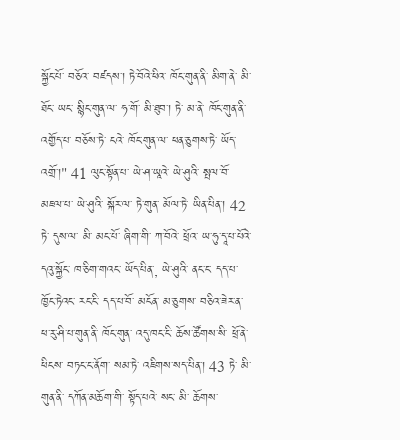སྐྱོང་པོ་ བཅོའ་ བཛདས་། ཏེ་བོའེ་ཕིའ་ ཁོང་གུན་ནི་ མིག་ནེ་ མི་ཐོང་ ཡང་ སྙིང་གུན་ལ་ ཧ་གོ་ མི་ཐུབ་། ཏེ་ མ་ནེ་ ཁོང་གུན་ནི་ འགྱོད་པ་ བཅོས་ཏེ་ ངའེ་ ཁོང་གུན་ལ་ ཕན་ཅུགས་ཏེ་ ཡོད་འགྲོ་།" 41 ལུང་སྟོན་པ་ ཡེ་ཤ་ཡཱའེ་ ཡེ་ཤུའི་ སྤལ་བོ་ མཇལ་པ་ ཡེ་ཤུའི་ སྐོར་ལ་ ཏེ་གུན་ མོལ་ཏེ་ ཡིན་པིན་། 42 ཏེ་ དུས་ལ་ མི་ མང་པོ་ ཞིག་གི་ ཀ་བོའེ་ ཕྲོའ་ ཡ་ཧུ་དཱ་པ་པོའེ་ དའུ་སྐྱོང་ ཁ་ཅིག་གའང་ ཡོད་པིན་, ཡེ་ཤུའི་ ནང་ང་ དད་པ་ ཁྱོང་ཏེའང་ རང་ངི་ དད་པ་བོ་ མངོན་ མ་ཅུགས་ བཅིའ་ཟེར་ན་ ཕ་རུ་ཤི་པ་གུན་ནི་ ཁོང་གུན་ འདུ་ཁང་ངི་ ཆོས་ཚོགས་སི་ ཕྲོ་ནེ་ ཕིངས་ བཏང་ང་ནོག་ སམ་ཏེ་ འཇིགས་སད་པིན་། 43 ཏེ་ མི་གུན་ནི་ དཀོན་མཆོག་གི་ སྟོད་པའེ་ སང་ མི་ ཆོགས་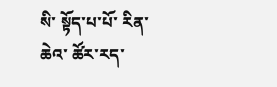སི་ སྟོད་པ་པོ་ རིན་ཆེའ་ ཚོར་རད་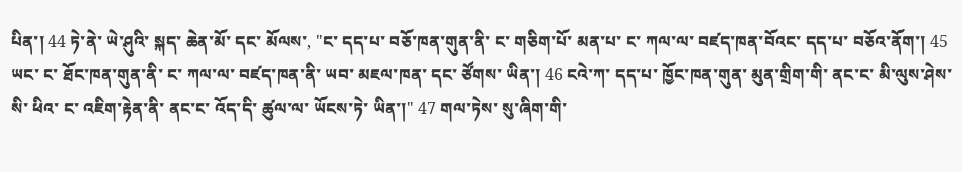པིན་། 44 ཏེ་ནེ་ ཡེ་ཤུའི་ སྐད་ ཆེན་མོ་ དང་ མོལས་, "ང་ དད་པ་ བཅོ་ཁན་གུན་ནི་ ང་ གཅིག་པོ་ མན་པ་ ང་ ཀལ་ལ་ བཛད་ཁན་བོའང་ དད་པ་ བཅོའ་ནོག་། 45 ཡང་ ང་ ཐོང་ཁན་གུན་ནི་ ང་ ཀལ་ལ་ བཛད་ཁན་ནི་ ཡབ་ མཇལ་ཁན་ དང་ ཙོགས་ ཡིན་། 46 ངའེ་ཀ་ དད་པ་ ཁྱོང་ཁན་གུན་ མུན་གྲིག་གི་ ནང་ང་ མི་ལུས་ཤེས་སི་ ཕིའ་ ང་ འཇིག་རྟེན་ནི་ ནང་ང་ འོད་དི་ ཚུལ་ལ་ ཡོངས་ཏེ་ ཡིན་།" 47 གལ་ཏེས་ སུ་ཞིག་གི་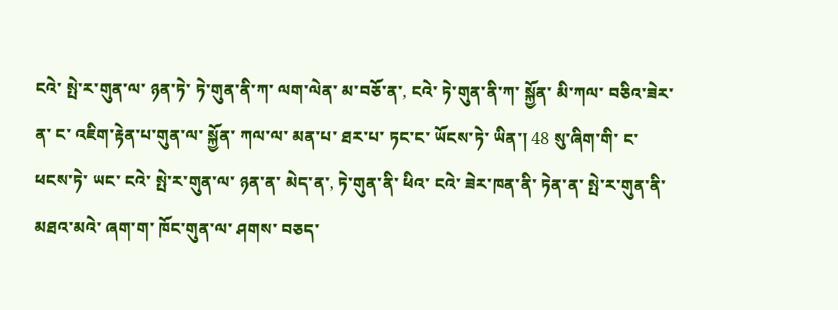ངའེ་ སྤེ་ར་གུན་ལ་ ཉན་ཏེ་ ཏེ་གུན་ནི་ཀ་ ལག་ལེན་ མ་བཅོ་ན་, ངའེ་ ཏེ་གུན་ནི་ཀ་ སྐྱོན་ མི་ཀལ་ བཅིའ་ཟེར་ན་ ང་ འཇིག་རྟེན་པ་གུན་ལ་ སྐྱོན་ ཀལ་ལ་ མན་པ་ ཐར་པ་ ཏང་ང་ ཡོངས་ཏེ་ ཡིན་། 48 སུ་ཞིག་གི་ ང་ ཕངས་ཏེ་ ཡང་ ངའེ་ སྤེ་ར་གུན་ལ་ ཉན་ན་ མེད་ན་, ཏེ་གུན་ནི་ ཕིའ་ ངའེ་ ཟེར་ཁན་ནི་ ཏེན་ན་ སྤེ་ར་གུན་ནི་ མཐའ་མའེ་ ཞག་ག་ ཁོང་གུན་ལ་ ཤགས་ བཅད་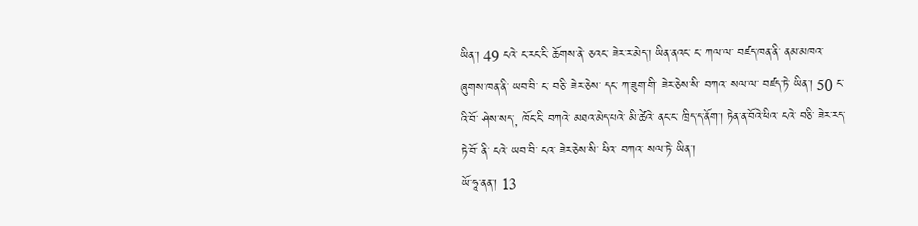ཡིན་། 49 ངའེ་ ང་རང་ངི་ ཆོགས་ནེ་ ཅའང་ ཟེར་ར་མེད་། ཡིན་ནའང་ ང་ ཀལ་ལ་ བཛད་ཁན་ནི་ ནམ་མཁའ་ ཞུགས་ཁན་ནི་ ཡབ་བི་ ང་ བཅི་ ཟེར་ཅེས་ དང་ ཀ་ཟུག་གི་ ཟེར་ཅེས་སི་ བཀའ་ སལ་ལ་ བཛད་ཏེ་ ཡིན་། 50 ང་ འི་བོ་ ཤེས་སད་, ཁོང་ངི་ བཀའེ་ མཐའ་མེད་པའེ་ མི་ཚེའེ་ ནང་ང་ ཁྲིད་ད་ནོག་། ཏེན་ན་བོའེ་ཕིའ་ ངའེ་ བཅི་ ཟེར་རད་ ཏེ་བོ་ ནི་ ངའེ་ ཡབ་བི་ ངའ་ ཟེར་ཅེས་སི་ ཕིའ་ བཀའ་ སལ་ཏེ་ ཡིན་།
ཡོ་ཧཱ་ནན་། 13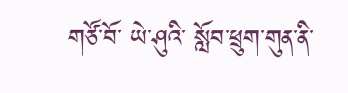གཙོ་བོ་ ཡེ་ཤུའི་ སློབ་ཕྲུག་གུན་ནི་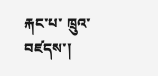རྐང་པ་ ཁྲུའ་ བཛདས་།